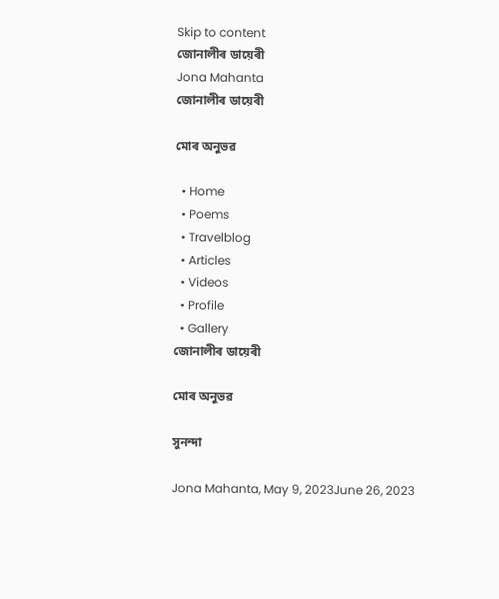Skip to content
জোনালীৰ ডায়েৰী
Jona Mahanta
জোনালীৰ ডায়েৰী

মোৰ অনুভৱ

  • Home
  • Poems
  • Travelblog
  • Articles
  • Videos
  • Profile
  • Gallery
জোনালীৰ ডায়েৰী

মোৰ অনুভৱ

সুনন্দা

Jona Mahanta, May 9, 2023June 26, 2023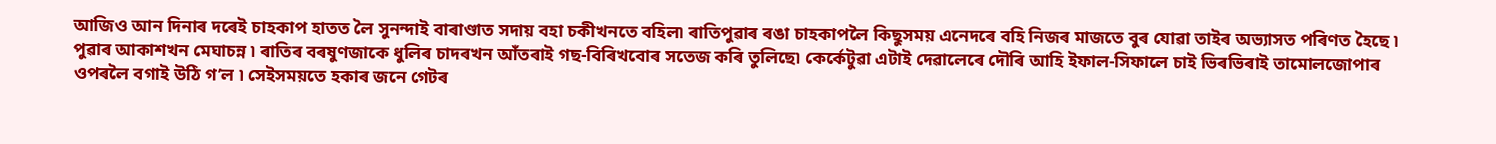আজিও আন দিনাৰ দৰেই চাহকাপ হাতত লৈ সুনন্দাই বাৰাণ্ডাত সদায় বহা চকীখনতে বহিল৷ ৰাতিপুৱাৰ ৰঙা চাহকাপলৈ কিছুসময় এনেদৰে বহি নিজৰ মাজতে বুৰ যোৱা তাইৰ অভ্যাসত পৰিণত হৈছে ৷ পুৱাৰ আকাশখন মেঘাচন্ন ৷ ৰাতিৰ বৰষুণজাকে ধুলিৰ চাদৰখন আঁতৰাই গছ-বিৰিখবোৰ সতেজ কৰি তুলিছে৷ কেৰ্কেটুৱা এটাই দেৱালেৰে দৌৰি আহি ইফাল-সিফালে চাই ভিৰভিৰাই তামোলজোপাৰ ওপৰলৈ বগাই উঠি গ’ল ৷ সেইসময়তে হকাৰ জনে গেটৰ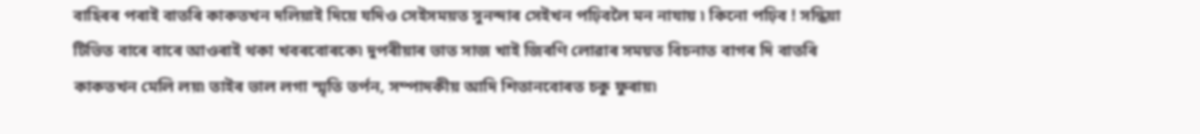বাহিৰৰ পৰাই বাতৰি কাকতখন দলিয়াই দিয়ে যদিও সেইসময়ত সুনন্দাৰ সেইখন পঢ়িবলৈ মন নাযায় ৷ কিনো পঢ়িব ! সন্ধিয়া টিভিত বাৰে বাৰে আওৰাই থকা খবৰবোৰকে৷ দুপৰীয়াৰ ভাত সাজ খাই জিৰণি লোৱাৰ সময়ত বিচনাত বাগৰ দি বাতৰি কাকতখন মেলি লয়৷ তাইৰ ভাল লগা স্মৃতি তৰ্পন, সম্পাদকীয় আদি শিতানবোৰত চকু ফুৰায়৷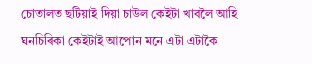চোতালত ছটিয়াই দিয়া চাউল কেইটা খাবলৈ আহি ঘনচিৰিকা কেইটাই আপোন মনে এটা এটাকৈ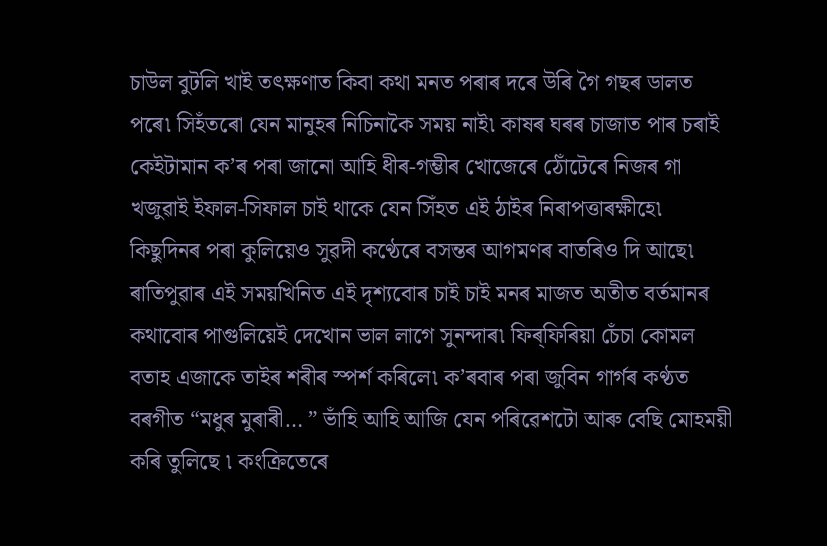চাউল বুটলি খাই তৎক্ষণাত কিবা কথা মনত পৰাৰ দৰে উৰি গৈ গছৰ ডালত পৰে৷ সিহঁতৰো যেন মানুহৰ নিচিনাকৈ সময় নাই৷ কাষৰ ঘৰৰ চাজাত পাৰ চৰাই কেইটামান ক’ৰ পৰা জানো আহি ধীৰ-গম্ভীৰ খোজেৰে ঠোঁটেৰে নিজৰ গা খজুৱাই ইফাল-সিফাল চাই থাকে যেন সিঁহত এই ঠাইৰ নিৰাপত্তাৰক্ষীহে৷ কিছুদিনৰ পৰা কুলিয়েও সুৱদী কণ্ঠেৰে বসন্তৰ আগমণৰ বাতৰিও দি আছে৷ ৰাতিপুৱাৰ এই সময়খিনিত এই দৃশ্যবোৰ চাই চাই মনৰ মাজত অতীত বৰ্তমানৰ কথাবোৰ পাগুলিয়েই দেখোন ভাল লাগে সুনন্দাৰ৷ ফিৰ্‌ফিৰিয়া চেঁচা কোমল বতাহ এজাকে তাইৰ শৰীৰ স্পৰ্শ কৰিলে৷ ক’ৰবাৰ পৰা জুবিন গাৰ্গৰ কণ্ঠত বৰগীত “মধুৰ মুৰাৰী… ” ভাঁহি আহি আজি যেন পৰিৱেশটো আৰু বেছি মোহময়ী কৰি তুলিছে ৷ কংক্ৰিতেৰে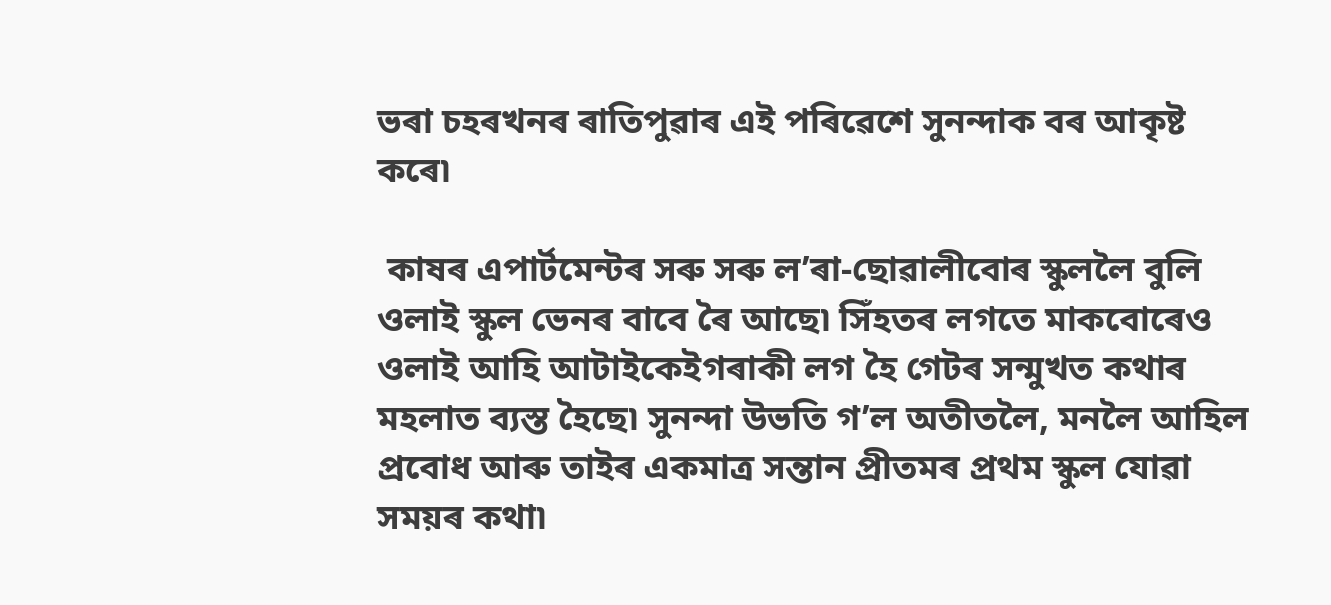ভৰা চহৰখনৰ ৰাতিপুৱাৰ এই পৰিৱেশে সুনন্দাক বৰ আকৃষ্ট কৰে৷

 কাষৰ এপাৰ্টমেন্টৰ সৰু সৰু ল’ৰা-ছোৱালীবোৰ স্কুললৈ বুলি ওলাই স্কুল ভেনৰ বাবে ৰৈ আছে৷ সিঁহতৰ লগতে মাকবোৰেও ওলাই আহি আটাইকেইগৰাকী লগ হৈ গেটৰ সন্মুখত কথাৰ মহলাত ব্যস্ত হৈছে৷ সুনন্দা উভতি গ’ল অতীতলৈ, মনলৈ আহিল প্ৰবোধ আৰু তাইৰ একমাত্ৰ সন্তান প্ৰীতমৰ প্ৰথম স্কুল যোৱা সময়ৰ কথা৷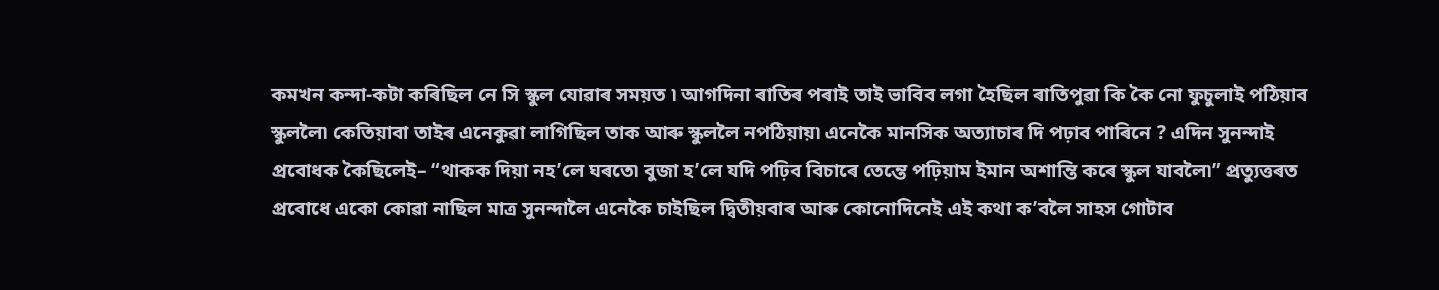কমখন কন্দা-কটা কৰিছিল নে সি স্কুল যোৱাৰ সময়ত ৷ আগদিনা ৰাতিৰ পৰাই তাই ভাবিব লগা হৈছিল ৰাতিপুৱা কি কৈ নো ফুচুলাই পঠিয়াব স্কুললৈ৷ কেতিয়াবা তাইৰ এনেকুৱা লাগিছিল তাক আৰু স্কুললৈ নপঠিয়ায়৷ এনেকৈ মানসিক অত্যাচাৰ দি পঢ়াব পাৰিনে ? এদিন সুনন্দাই প্ৰবোধক কৈছিলেই– “থাকক দিয়া নহ’লে ঘৰতে৷ বুজা হ’লে যদি পঢ়িব বিচাৰে তেন্তে পঢ়িয়াম ইমান অশান্তি কৰে স্কুল যাবলৈ৷” প্ৰত্যুত্তৰত প্ৰবোধে একো কোৱা নাছিল মাত্ৰ সুনন্দালৈ এনেকৈ চাইছিল দ্বিতীয়বাৰ আৰু কোনোদিনেই এই কথা ক’বলৈ সাহস গোটাব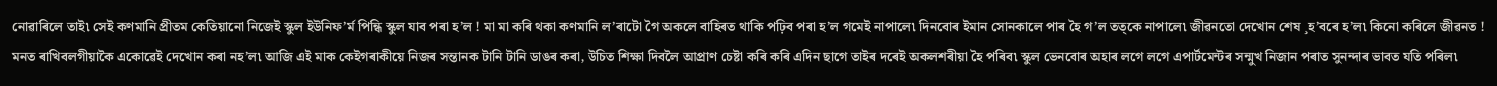নোৱাৰিলে তাই৷ সেই কণমানি প্ৰীতম কেতিয়ানো নিজেই স্কুল ইউনিফ’ৰ্ম পিন্ধি স্কুল যাব পৰা হ’ল ! মা মা কৰি থকা কণমানি ল’ৰাটো গৈ অকলে বাহিৰত থাকি পঢ়িব পৰা হ’ল গমেই নাপালে৷ দিনবোৰ ইমান সোনকালে পাৰ হৈ গ’ল তত্‌কে নাপালে৷ জীৱনতো দেখোন শেষ ¸হ’বৰে হ’ল৷ কিনো কৰিলে জীৱনত ! মনত ৰাখিবলগীয়াকৈ একোৱেই দেখোন কৰা নহ’ল৷ আজি এই মাক কেইগৰাকীয়ে নিজৰ সন্তানক টানি টানি ডাঙৰ কৰা, উচিত শিক্ষা দিবলৈ আপ্ৰাণ চেষ্টা কৰি কৰি এদিন ছাগে তাইৰ দৰেই অকলশৰীয়া হৈ পৰিব৷ স্কুল ভেনবোৰ অহাৰ লগে লগে এপাৰ্টমেন্টৰ সন্মুখ নিজান পৰাত সুনন্দাৰ ভাবত যতি পৰিল৷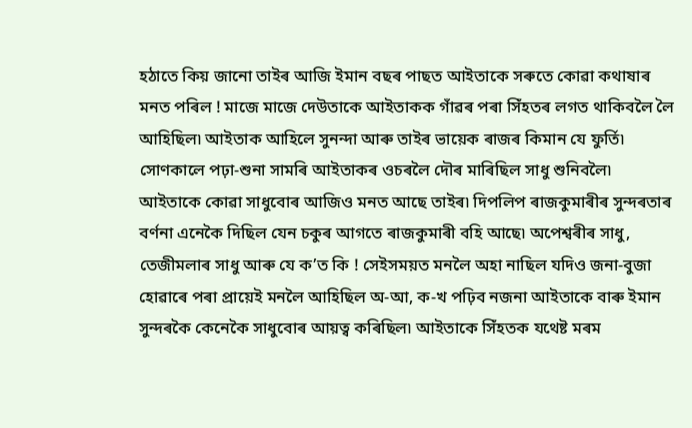হঠাতে কিয় জানো তাইৰ আজি ইমান বছৰ পাছত আইতাকে সৰুতে কোৱা কথাষাৰ মনত পৰিল ! মাজে মাজে দেউতাকে আইতাকক গাঁৱৰ পৰা সিঁহতৰ লগত থাকিবলৈ লৈ আহিছিল৷ আইতাক আহিলে সুনন্দা আৰু তাইৰ ভায়েক ৰাজৰ কিমান যে ফুৰ্তি৷ সোণকালে পঢ়া-শুনা সামৰি আইতাকৰ ওচৰলৈ দৌৰ মাৰিছিল সাধু শুনিবলৈ৷ আইতাকে কোৱা সাধুবোৰ আজিও মনত আছে তাইৰ৷ দিপলিপ ৰাজকুমাৰীৰ সুন্দৰতাৰ বৰ্ণনা এনেকৈ দিছিল যেন চকুৰ আগতে ৰাজকুমাৰী বহি আছে৷ অপেশ্বৰীৰ সাধু, তেজীমলাৰ সাধু আৰু যে ক’ত কি ! সেইসময়ত মনলৈ অহা নাছিল যদিও জনা-বুজা হোৱাৰে পৰা প্ৰায়েই মনলৈ আহিছিল অ-আ, ক-খ পঢ়িব নজনা আইতাকে বাৰু ইমান সুন্দৰকৈ কেনেকৈ সাধুবোৰ আয়ত্ব কৰিছিল৷ আইতাকে সিঁহতক যথেষ্ট মৰম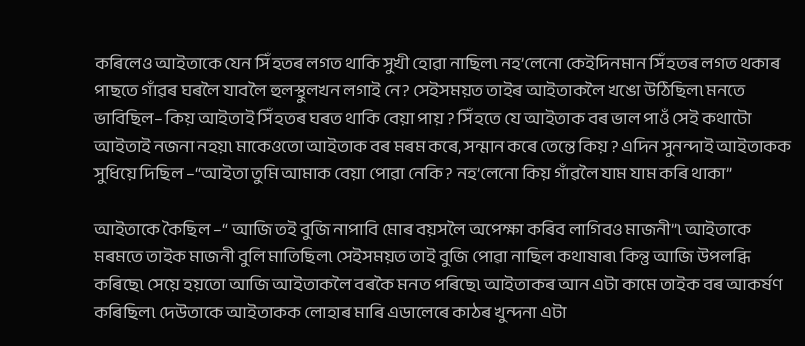কৰিলেও আইতাকে যেন সিঁহতৰ লগত থাকি সুখী হোৱা নাছিল৷ নহ’লেনো কেইদিনমান সিঁহতৰ লগত থকাৰ পাছতে গাঁৱৰ ঘৰলৈ যাবলৈ হুলস্থুলখন লগাই নে? সেইসময়ত তাইৰ আইতাকলৈ খঙো উঠিছিল৷ মনতে ভাবিছিল– কিয় আইতাই সিঁহতৰ ঘৰত থাকি বেয়া পায় ? সিঁহতে যে আইতাক বৰ ভাল পাওঁ সেই কথাটো আইতাই নজনা নহয়৷ মাকেওতো আইতাক বৰ মৰম কৰে, সন্মান কৰে তেন্তে কিয় ? এদিন সুনন্দাই আইতাকক সুধিয়ে দিছিল –“আইতা তুমি আমাক বেয়া পোৱা নেকি? নহ’লেনো কিয় গাঁৱলৈ যাম যাম কৰি থাকা”

আইতাকে কৈছিল –“ আজি তই বুজি নাপাবি মোৰ বয়সলৈ অপেক্ষা কৰিব লাগিবও মাজনী”৷ আইতাকে মৰমতে তাইক মাজনী বুলি মাতিছিল৷ সেইসময়ত তাই বুজি পোৱা নাছিল কথাষাৰ৷ কিন্তু আজি উপলব্ধি কৰিছে৷ সেয়ে হয়তো আজি আইতাকলৈ বৰকৈ মনত পৰিছে৷ আইতাকৰ আন এটা কামে তাইক বৰ আকৰ্ষণ কৰিছিল৷ দেউতাকে আইতাকক লোহাৰ মাৰি এডালেৰে কাঠৰ খুন্দনা এটা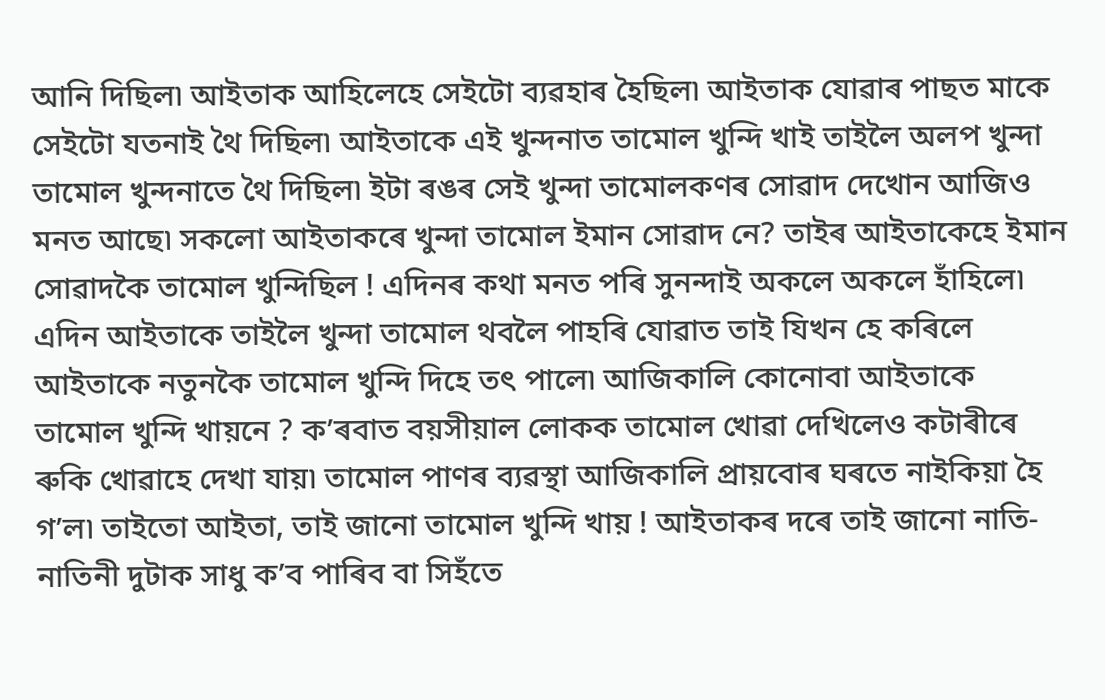আনি দিছিল৷ আইতাক আহিলেহে সেইটো ব্যৱহাৰ হৈছিল৷ আইতাক যোৱাৰ পাছত মাকে সেইটো যতনাই থৈ দিছিল৷ আইতাকে এই খুন্দনাত তামোল খুন্দি খাই তাইলৈ অলপ খুন্দা তামোল খুন্দনাতে থৈ দিছিল৷ ইটা ৰঙৰ সেই খুন্দা তামোলকণৰ সোৱাদ দেখোন আজিও মনত আছে৷ সকলো আইতাকৰে খুন্দা তামোল ইমান সোৱাদ নে? তাইৰ আইতাকেহে ইমান সোৱাদকৈ তামোল খুন্দিছিল ! এদিনৰ কথা মনত পৰি সুনন্দাই অকলে অকলে হাঁহিলে৷ এদিন আইতাকে তাইলৈ খুন্দা তামোল থবলৈ পাহৰি যোৱাত তাই যিখন হে কৰিলে আইতাকে নতুনকৈ তামোল খুন্দি দিহে তৎ পালে৷ আজিকালি কোনোবা আইতাকে তামোল খুন্দি খায়নে ? ক’ৰবাত বয়সীয়াল লোকক তামোল খোৱা দেখিলেও কটাৰীৰে ৰুকি খোৱাহে দেখা যায়৷ তামোল পাণৰ ব্যৱস্থা আজিকালি প্ৰায়বোৰ ঘৰতে নাইকিয়া হৈ গ’ল৷ তাইতো আইতা, তাই জানো তামোল খুন্দি খায় ! আইতাকৰ দৰে তাই জানো নাতি-নাতিনী দুটাক সাধু ক’ব পাৰিব বা সিহঁতে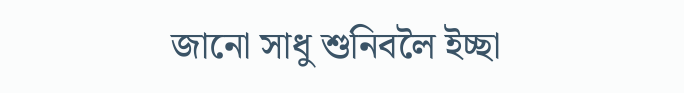জানো সাধু শুনিবলৈ ইচ্ছা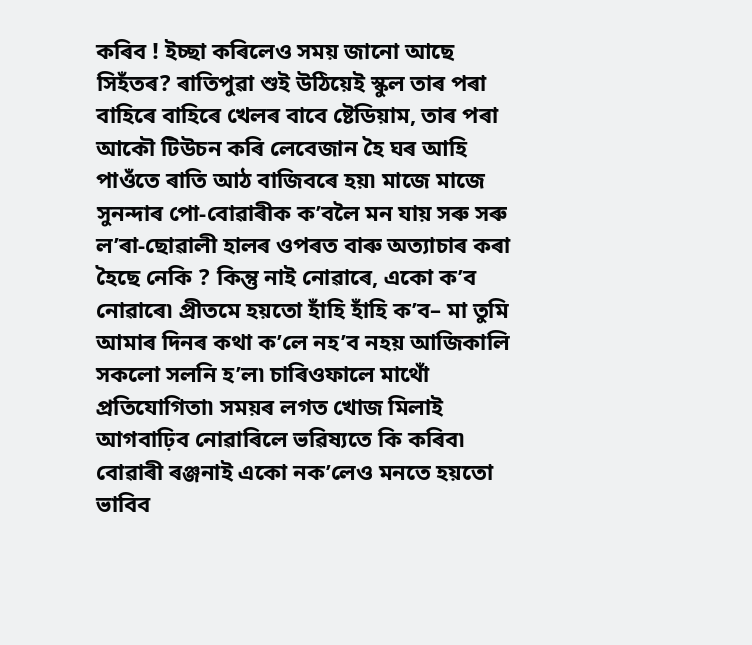কৰিব ! ইচ্ছা কৰিলেও সময় জানো আছে সিহঁতৰ? ৰাতিপুৱা শুই উঠিয়েই স্কুল তাৰ পৰা বাহিৰে বাহিৰে খেলৰ বাবে ষ্টেডিয়াম, তাৰ পৰা আকৌ টিউচন কৰি লেবেজান হৈ ঘৰ আহি পাওঁতে ৰাতি আঠ বাজিবৰে হয়৷ মাজে মাজে সুনন্দাৰ পো-বোৱাৰীক ক’বলৈ মন যায় সৰু সৰু ল’ৰা-ছোৱালী হালৰ ওপৰত বাৰু অত্যাচাৰ কৰা হৈছে নেকি ? কিন্তু নাই নোৱাৰে, একো ক’ব নোৱাৰে৷ প্ৰীতমে হয়তো হাঁহি হাঁহি ক’ব– মা তুমি আমাৰ দিনৰ কথা ক’লে নহ’ব নহয় আজিকালি সকলো সলনি হ’ল৷ চাৰিওফালে মাথোঁ প্ৰতিযোগিতা৷ সময়ৰ লগত খোজ মিলাই আগবাঢ়িব নোৱাৰিলে ভৱিষ্যতে কি কৰিব৷ বোৱাৰী ৰঞ্জনাই একো নক’লেও মনতে হয়তো ভাবিব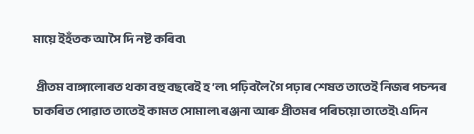মায়ে ইহঁতক আসৈ দি নষ্ট কৰিব৷

 প্ৰীতম বাঙ্গালোৰত থকা বহু বছৰেই হ’ল৷ পঢ়িবলৈ গৈ পঢ়াৰ শেষত তাতেই নিজৰ পচন্দৰ চাকৰিত পোৱাত তাতেই কামত সোমাল৷ ৰঞ্জনা আৰু প্ৰীতমৰ পৰিচয়ো তাতেই৷ এদিন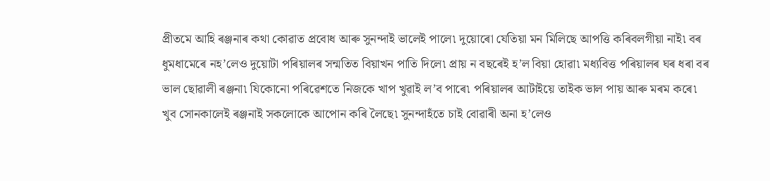প্ৰীতমে আহি ৰঞ্জনাৰ কথা কোৱাত প্ৰবোধ আৰু সুনন্দাই ভালেই পালে৷ দুয়োৰো যেতিয়া মন মিলিছে আপত্তি কৰিবলগীয়া নাই৷ বৰ ধুমধামেৰে নহ’লেও দুয়োটা পৰিয়ালৰ সন্মতিত বিয়াখন পাতি দিলে৷ প্ৰায় ন বছৰেই হ’ল বিয়া হোৱা৷ মধ্যবিত্ত পৰিয়ালৰ ঘৰ ধৰা বৰ ভাল ছোৱালী ৰঞ্জনা৷ যিকোনো পৰিৱেশতে নিজকে খাপ খুৱাই ল’ব পাৰে৷ পৰিয়ালৰ আটাইয়ে তাইক ভাল পায় আৰু মৰম কৰে৷ খুব সোনকালেই ৰঞ্জনাই সকলোকে আপোন কৰি লৈছে৷ সুনন্দাহঁতে চাই বোৱাৰী অনা হ’লেও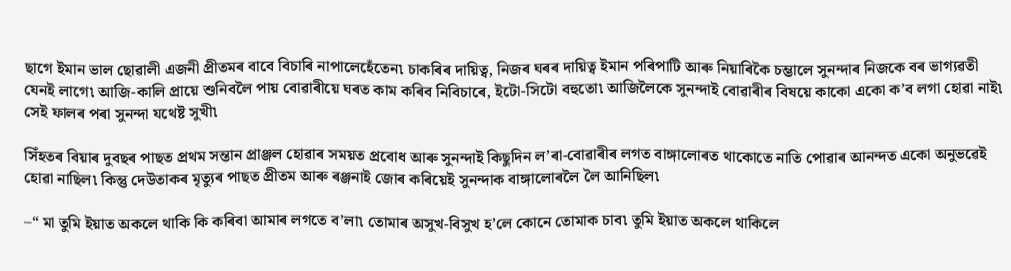ছাগে ইমান ভাল ছোৱালী এজনী প্ৰীতমৰ বাবে বিচাৰি নাপালেহেঁতেন৷ চাকৰিৰ দায়িত্ব, নিজৰ ঘৰৰ দায়িত্ব ইমান পৰিপাটি আৰু নিয়াৰিকৈ চম্ভালে সুনন্দাৰ নিজকে বৰ ভাগ্যৱতী যেনই লাগে৷ আজি-কালি প্ৰায়ে শুনিবলৈ পায় বোৱাৰীয়ে ঘৰত কাম কৰিব নিবিচাৰে, ইটো-সিটো বহুতো৷ আজিলৈকে সুনন্দাই বোৱাৰীৰ বিষয়ে কাকো একো ক’ব লগা হোৱা নাই৷ সেই ফালৰ পৰা সুনন্দা যথেষ্ট সুখী৷

সিঁহতৰ বিয়াৰ দুবছৰ পাছত প্ৰথম সন্তান প্ৰাঞ্জল হোৱাৰ সময়ত প্ৰবোধ আৰু সুনন্দাই কিছুদিন ল’ৰা-বোৱাৰীৰ লগত বাঙ্গালোৰত থাকোতে নাতি পোৱাৰ আনন্দত একো অনুভৱেই হোৱা নাছিল৷ কিন্তু দেউতাকৰ মৃত্যুৰ পাছত প্ৰীতম আৰু ৰঞ্জনাই জোৰ কৰিয়েই সুনন্দাক বাঙ্গালোৰলৈ লৈ আনিছিল৷

–“ মা তুমি ইয়াত অকলে থাকি কি কৰিবা আমাৰ লগতে ব’লা৷ তোমাৰ অসুখ-বিসুখ হ’লে কোনে তোমাক চাব৷ তুমি ইয়াত অকলে থাকিলে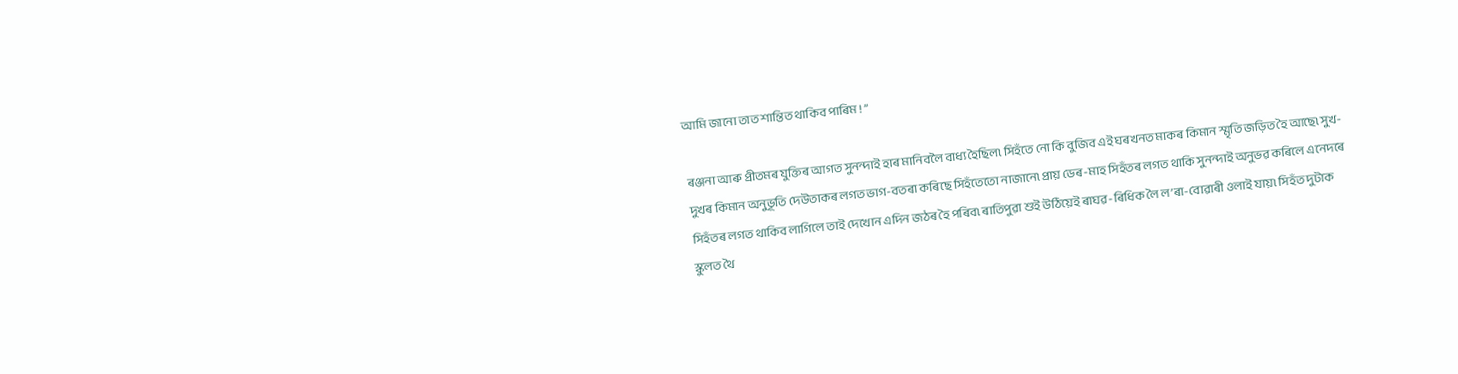আমি জানো তাত শান্তিত থাকিব পাৰিম ! ”

ৰঞ্জনা আৰু প্ৰীতমৰ যুক্তিৰ আগত সুনন্দাই হাৰ মানিবলৈ বাধ্য হৈছিল৷ সিহঁতে নো কি বুজিব এই ঘৰখনত মাকৰ কিমান স্মৃতি জড়িত হৈ আছে৷ সুখ-দুখৰ কিমান অনুভূতি দেউতাকৰ লগত ভাগ-বতৰা কৰিছে সিহঁতেতো নাজানে৷ প্ৰায় ডেৰ-মাহ সিহঁতৰ লগত থাকি সুনন্দাই অনুভৱ কৰিলে এনেদৰে সিহঁতৰ লগত থাকিব লাগিলে তাই দেখোন এদিন জঠৰ হৈ পৰিব৷ ৰাতিপুৱা শুই উঠিয়েই ৰাঘৱ-ৰিধিক লৈ ল’ৰা-বোৱাৰী ওলাই যায়৷ সিহঁত দুটাক স্কুলত থৈ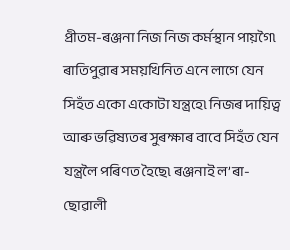প্ৰীতম-ৰঞ্জনা নিজ নিজ কৰ্মস্থান পায়গৈ৷ ৰাতিপুৱাৰ সময়খিনিত এনে লাগে যেন সিহঁত একো একোটা যন্ত্ৰহে৷ নিজৰ দায়িত্ব আৰু ভৱিষ্যতৰ সুৰক্ষাৰ বাবে সিহঁত যেন যন্ত্ৰলৈ পৰিণত হৈছে৷ ৰঞ্জনাই ল’ৰা-ছোৱালী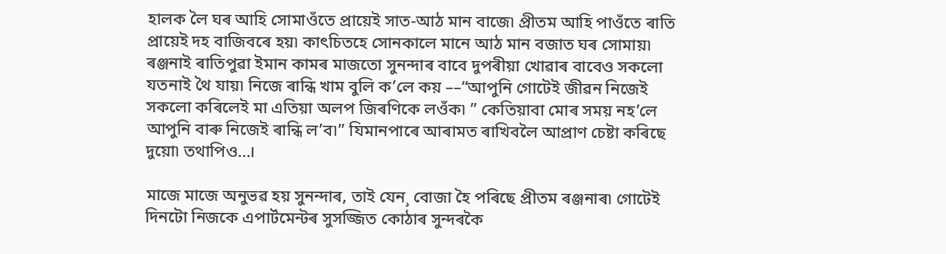হালক লৈ ঘৰ আহি সোমাওঁতে প্ৰায়েই সাত-আঠ মান বাজে৷ প্ৰীতম আহি পাওঁতে ৰাতি প্ৰায়েই দহ বাজিবৰে হয়৷ কাৎচিতহে সোনকালে মানে আঠ মান বজাত ঘৰ সোমায়৷ ৰঞ্জনাই ৰাতিপুৱা ইমান কামৰ মাজতো সুনন্দাৰ বাবে দুপৰীয়া খোৱাৰ বাবেও সকলো যতনাই থৈ যায়৷ নিজে ৰান্ধি খাম বুলি ক’লে কয় ––“আপুনি গোটেই জীৱন নিজেই সকলো কৰিলেই মা এতিয়া অলপ জিৰণিকে লওঁক৷ ” কেতিয়াবা মোৰ সময় নহ’লে আপুনি বাৰু নিজেই ৰান্ধি ল’ব৷” যিমানপাৰে আৰামত ৰাখিবলৈ আপ্ৰাণ চেষ্টা কৰিছে দুয়ো৷ তথাপিও…।

মাজে মাজে অনুভৱ হয় সুনন্দাৰ, তাই যেন¸ বোজা হৈ পৰিছে প্ৰীতম ৰঞ্জনাৰ৷ গোটেই দিনটো নিজকে এপাৰ্টমেন্টৰ সুসজ্জিত কোঠাৰ সুন্দৰকৈ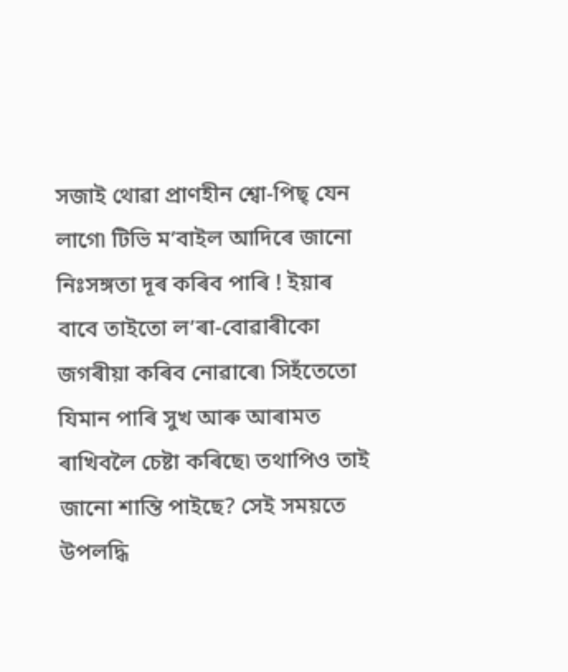সজাই থোৱা প্ৰাণহীন শ্বো-পিছ্‌ যেন লাগে৷ টিভি ম’বাইল আদিৰে জানো নিঃসঙ্গতা দূৰ কৰিব পাৰি ! ইয়াৰ বাবে তাইতো ল’ৰা-বোৱাৰীকো জগৰীয়া কৰিব নোৱাৰে৷ সিহঁতেতো যিমান পাৰি সুখ আৰু আৰামত ৰাখিবলৈ চেষ্টা কৰিছে৷ তথাপিও তাই জানো শান্তি পাইছে? সেই সময়তে উপলদ্ধি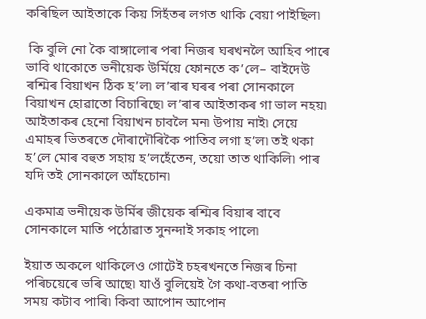কৰিছিল আইতাকে কিয় সিহঁতৰ লগত থাকি বেয়া পাইছিল৷

 কি বুলি নো কৈ বাঙ্গালোৰ পৰা নিজৰ ঘৰখনলৈ আহিব পাৰে ভাবি থাকোতে ভনীয়েক উৰ্মিয়ে ফোনতে ক’লে– বাইদেউ ৰশ্মিৰ বিয়াখন ঠিক হ’ল৷ ল’ৰাৰ ঘৰৰ পৰা সোনকালে বিয়াখন হোৱাতো বিচাৰিছে৷ ল’ৰাৰ আইতাকৰ গা ভাল নহয়৷ আইতাকৰ হেনো বিয়াখন চাবলৈ মন৷ উপায় নাই৷ সেয়ে এমাহৰ ভিতৰতে দৌৰাদৌৰিকৈ পাতিব লগা হ’ল৷ তই থকা হ’লে মোৰ বহুত সহায় হ’লহেঁতেন, তয়ো তাত থাকিলি৷ পাৰ যদি তই সোনকালে আঁহচোন৷

একমাত্ৰ ভনীয়েক উৰ্মিৰ জীয়েক ৰশ্মিৰ বিয়াৰ বাবে সোনকালে মাতি পঠোৱাত সুনন্দাই সকাহ পালে৷

ইয়াত অকলে থাকিলেও গোটেই চহৰখনতে নিজৰ চিনা পৰিচয়েৰে ভৰি আছে৷ যাওঁ বুলিয়েই গৈ কথা-বতৰা পাতি সময় কটাব পাৰি৷ কিবা আপোন আপোন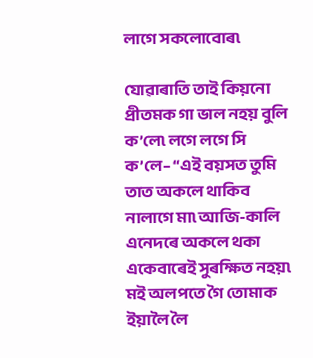লাগে সকলোবোৰ৷

যোৱাৰাতি তাই কিয়নো প্ৰীতমক গা ভাল নহয় বুলি ক’লে৷ লগে লগে সি ক’লে– “এই বয়সত তুমি তাত অকলে থাকিব নালাগে মা৷ আজি-কালি এনেদৰে অকলে থকা একেবাৰেই সুৰক্ষিত নহয়৷ মই অলপতে গৈ তোমাক ইয়ালৈ লৈ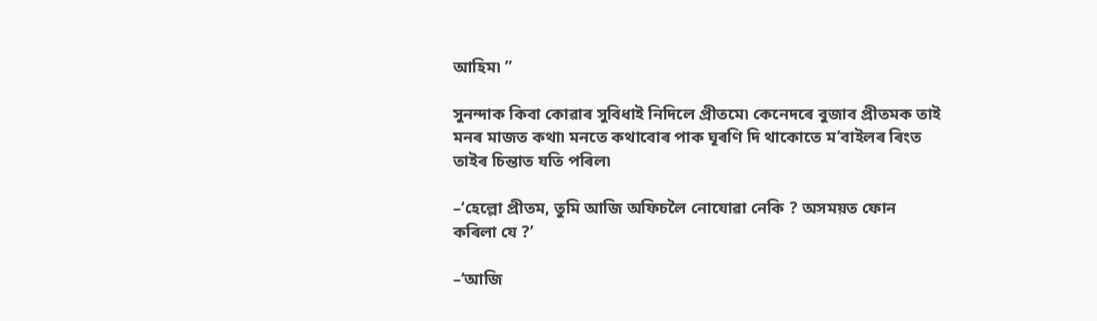আহিম৷ ”

সুনন্দাক কিবা কোৱাৰ সুবিধাই নিদিলে প্ৰীতমে৷ কেনেদৰে বুজাব প্ৰীতমক তাই মনৰ মাজত কথা৷ মনতে কথাবোৰ পাক ঘূৰণি দি থাকোতে ম’বাইলৰ ৰিংত তাইৰ চিন্তাত যতি পৰিল৷

–‘হেল্লো প্ৰীতম, তুমি আজি অফিচলৈ নোযোৱা নেকি ? অসময়ত ফোন কৰিলা যে ?’

–‘আজি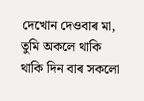দেখোন দেওবাৰ মা, তুমি অকলে থাকি থাকি দিন বাৰ সকলো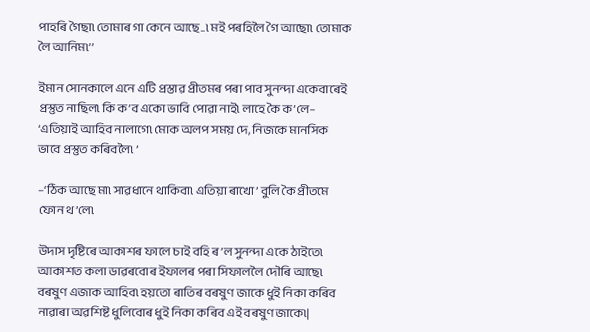পাহৰি গৈছা৷ তোমাৰ গা কেনে আছে..৷ মই পৰহিলৈ গৈ আছো৷ তোমাক লৈ আনিম৷’’

ইমান সোনকালে এনে এটি প্ৰস্তাৱ প্ৰীতমৰ পৰা পাব সুনন্দা একেবাৰেই প্ৰস্তুত নাছিল৷ কি ক’ব একো ভাবি পোৱা নাই৷ লাহে কৈ ক’লে– ‘এতিয়াই আহিব নালাগে৷ মোক অলপ সময় দে, নিজকে মানসিক ভাবে প্ৰস্তুত কৰিবলৈ৷ ’

–‘ঠিক আছে মা৷ সাৱধানে থাকিবা৷ এতিয়া ৰাখো’ বুলি কৈ প্ৰীতমে ফোন থ’লে৷

উদাস দৃষ্টিৰে আকাশৰ ফালে চাই বহি ৰ’ল সুনন্দা একে ঠাইতে৷ আকাশত কলা ডাৱৰবোৰ ইফালৰ পৰা সিফাললৈ দৌৰি আছে৷ বৰষুণ এজাক আহিব৷ হয়তো ৰাতিৰ বৰষুণ জাকে ধুই নিকা কৰিব নাৱাৰা অৱশিষ্ট ধুলিবোৰ ধুই নিকা কৰিব এই বৰষুণ জাকে৷|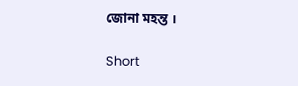জোনা মহন্ত ।

Short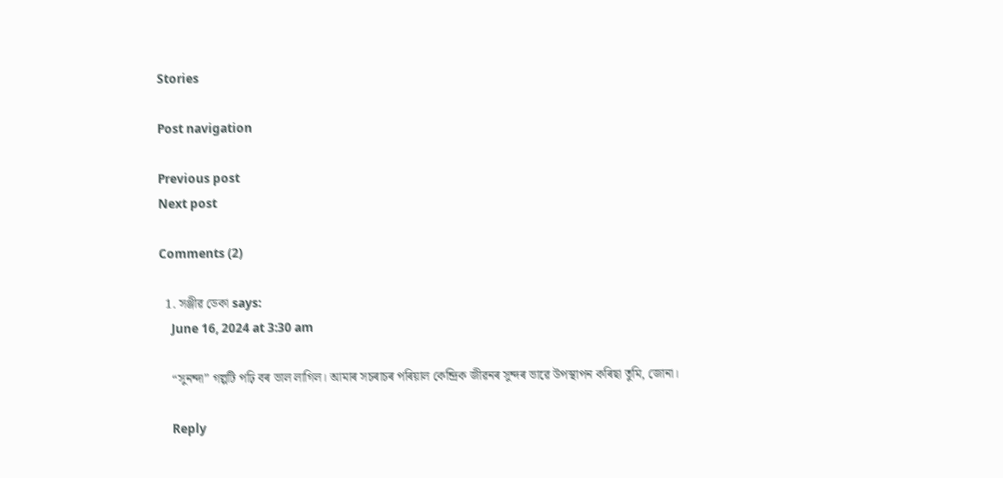Stories

Post navigation

Previous post
Next post

Comments (2)

  1. সঞ্জীৱ ডেকা says:
    June 16, 2024 at 3:30 am

    “সুনন্দা” গল্পটি পঢ়ি বৰ ভাল লাগিল। আমাৰ সচৰাচৰ পৰিয়াল কেন্দ্ৰিক জীৱনৰ সুন্দৰ ভাৱে উপস্থাপন কৰিছা তুমি, জোনা।

    Reply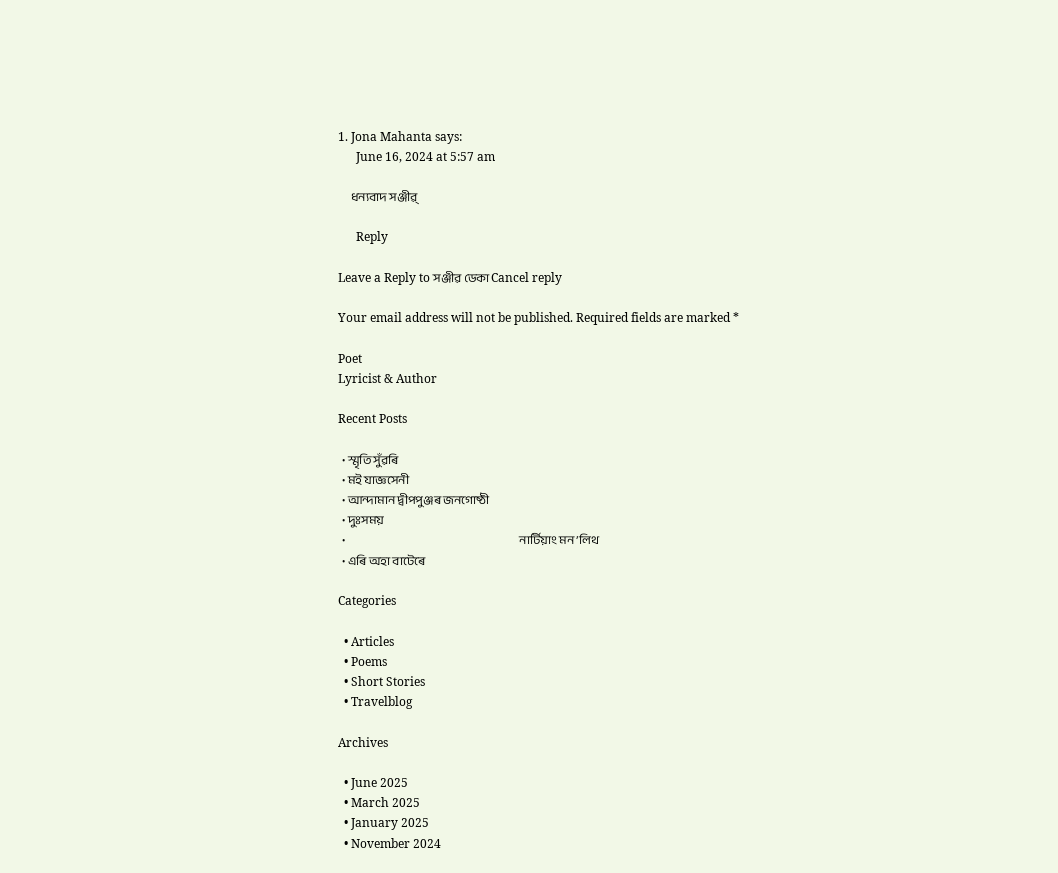1. Jona Mahanta says:
      June 16, 2024 at 5:57 am

      ধন্যবাদ সঞ্জীৱ্

      Reply

Leave a Reply to সঞ্জীৱ ডেকা Cancel reply

Your email address will not be published. Required fields are marked *

Poet
Lyricist & Author

Recent Posts

  • স্মৃতি সুঁৱৰি
  • মই যাজ্ঞসেনী
  • আন্দামান দ্বীপপুঞ্জৰ জনগোষ্ঠী
  • দুঃসময়
  •                                                                                 নাৰ্টিয়াং মন’লিথ
  • এৰি অহা বাটেৰে

Categories

  • Articles
  • Poems
  • Short Stories
  • Travelblog

Archives

  • June 2025
  • March 2025
  • January 2025
  • November 2024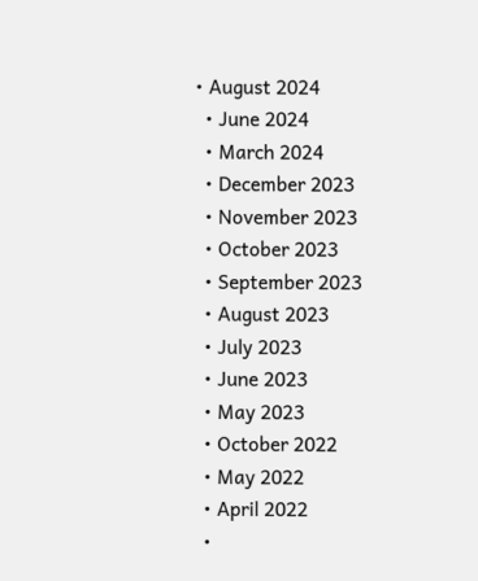• August 2024
  • June 2024
  • March 2024
  • December 2023
  • November 2023
  • October 2023
  • September 2023
  • August 2023
  • July 2023
  • June 2023
  • May 2023
  • October 2022
  • May 2022
  • April 2022
  •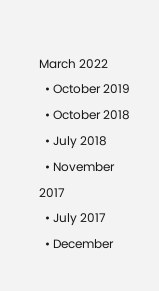March 2022
  • October 2019
  • October 2018
  • July 2018
  • November 2017
  • July 2017
  • December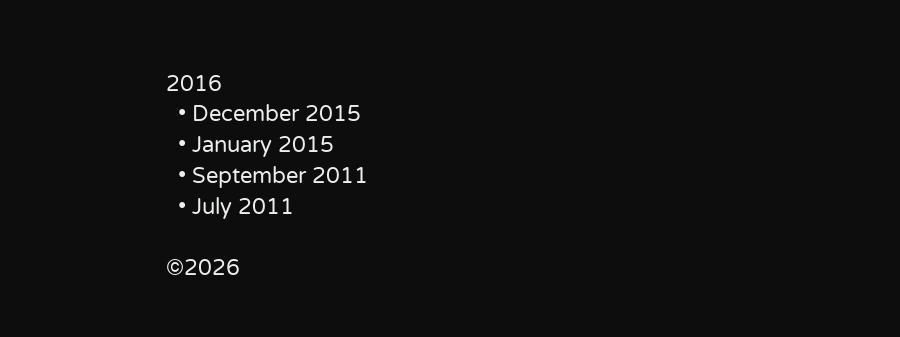2016
  • December 2015
  • January 2015
  • September 2011
  • July 2011

©2026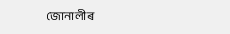জোনালীৰ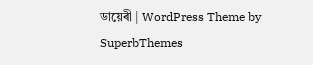ডায়েৰী | WordPress Theme by SuperbThemes